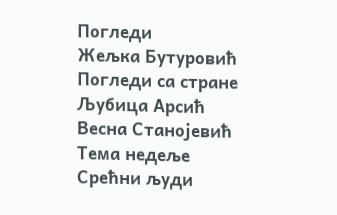Погледи
Жељка Бутуровић
Погледи са стране
Љубица Арсић
Весна Станојевић
Тема недеље
Срећни људи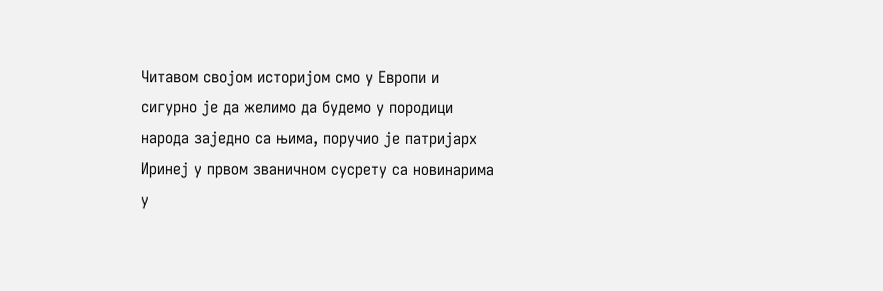Читавом својом историјом смо у Европи и сигурно је да желимо да будемо у породици народа заједно са њима, поручио је патријарх Иринеј у првом званичном сусрету са новинарима у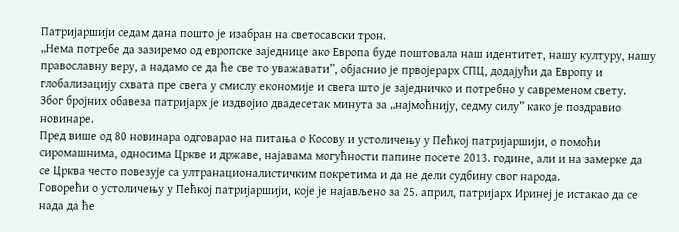Патријаршији седам дана пошто је изабран на светосавски трон.
„Нема потребе да зазиремо од европске заједнице ако Европа буде поштовала наш идентитет, нашу културу, нашу православну веру, а надамо се да ће све то уважавати”, објаснио је првојерарх СПЦ, додајући да Европу и глобализацију схвата пре свега у смислу економије и свега што је заједничко и потребно у савременом свету.
Због бројних обавеза патријарх је издвојио двадесетак минута за „најмоћнију, седму силу” како је поздравио новинаре.
Пред више од 80 новинара одговарао на питања о Косову и устоличењу у Пећкој патријаршији, о помоћи сиромашнима, односима Цркве и државе, најавама могућности папине посете 2013. године, али и на замерке да се Црква често повезује са ултранационалистичким покретима и да не дели судбину свог народа.
Говорећи о устоличењу у Пећкој патријаршији, које је најављено за 25. април, патријарх Иринеј је истакао да се нада да ће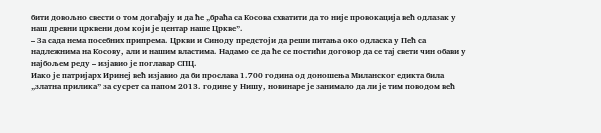бити довољно свести о том догађају и да ће „браћа са Косова схватити да то није провокација већ одлазак у наш древни црквени дом који је центар наше Цркве”.
– За сада нема посебних припрема. Цркви и Синоду предстоји да реши питања око одласка у Пећ са надлежнима на Косову, али и нашим властима. Надамо се да ће се постићи договор да се тај свети чин обави у најбољем реду – изјавио је поглавар СПЦ.
Иако је патријарх Иринеј већ изјавио да би прослава 1.700 година од доношења Миланског едикта била „златна прилика” за сусрет са папом 2013. године у Нишу, новинаре је занимало да ли је тим поводом већ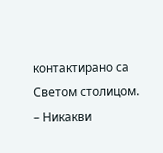контактирано са Светом столицом.
– Никакви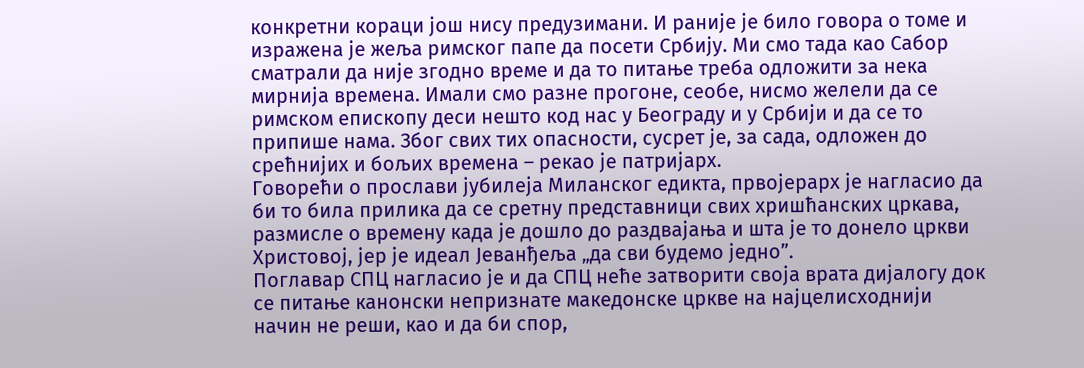конкретни кораци још нису предузимани. И раније је било говора о томе и изражена је жеља римског папе да посети Србију. Ми смо тада као Сабор сматрали да није згодно време и да то питање треба одложити за нека мирнија времена. Имали смо разне прогоне, сеобе, нисмо желели да се римском епископу деси нешто код нас у Београду и у Србији и да се то припише нама. Због свих тих опасности, сусрет је, за сада, одложен до срећнијих и бољих времена – рекао је патријарх.
Говорећи о прослави јубилеја Миланског едикта, првојерарх је нагласио да би то била прилика да се сретну представници свих хришћанских цркава, размисле о времену када је дошло до раздвајања и шта је то донело цркви Христовој, јер је идеал Јеванђеља „да сви будемо једно”.
Поглавар СПЦ нагласио је и да СПЦ неће затворити своја врата дијалогу док се питање канонски непризнате македонске цркве на најцелисходнији начин не реши, као и да би спор,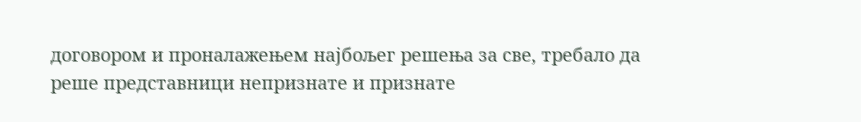договором и проналажењем најбољег решења за све, требало да реше представници непризнате и признате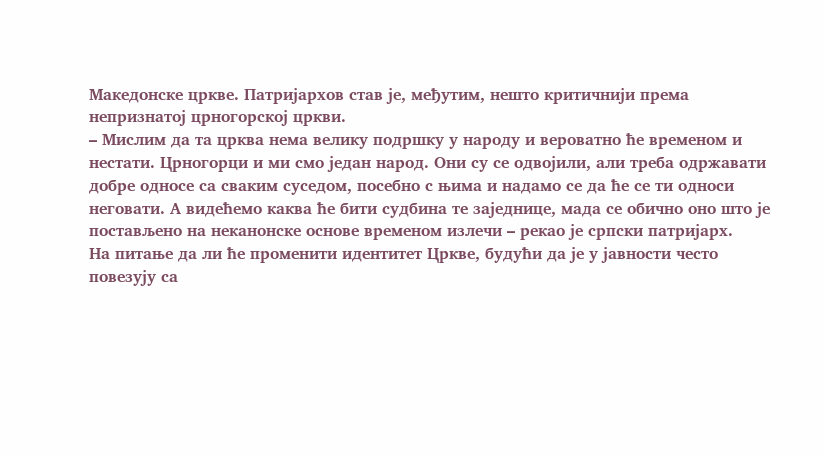Македонске цркве. Патријархов став је, међутим, нешто критичнији према непризнатој црногорској цркви.
– Мислим да та црква нема велику подршку у народу и вероватно ће временом и нестати. Црногорци и ми смо један народ. Они су се одвојили, али треба одржавати добре односе са сваким суседом, посебно с њима и надамо се да ће се ти односи неговати. А видећемо каква ће бити судбина те заједнице, мада се обично оно што је постављено на неканонске основе временом излечи – рекао је српски патријарх.
На питање да ли ће променити идентитет Цркве, будући да је у јавности често повезују са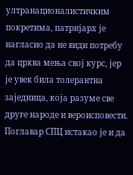ултранационалистичким покретима, патријарх је нагласио да не види потребу да црква мења свој курс, јер је увек била толерантна заједница, која разуме све друге народе и вероисповести.
Поглавар СПЦ истакао је и да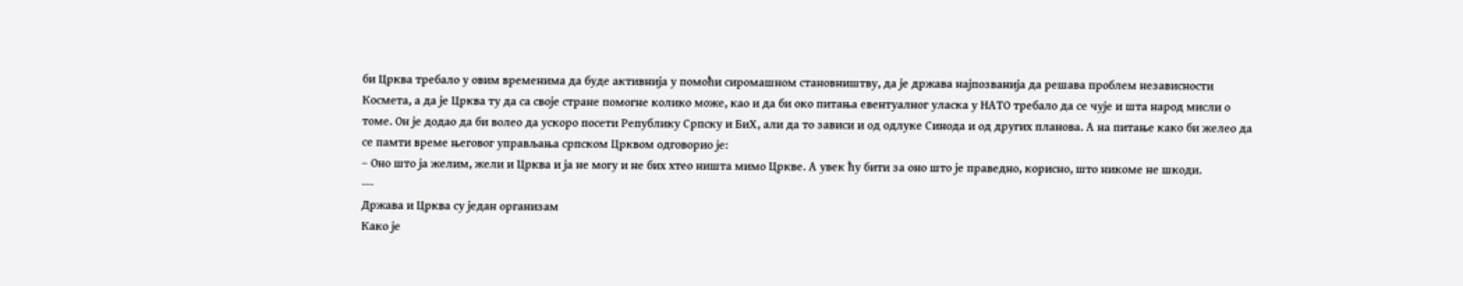би Црква требало у овим временима да буде активнија у помоћи сиромашном становништву, да је држава најпозванија да решава проблем независности Космета, а да је Црква ту да са своје стране помогне колико може, као и да би око питања евентуалног уласка у НАТО требало да се чује и шта народ мисли о томе. Он је додао да би волео да ускоро посети Републику Српску и БиХ, али да то зависи и од одлуке Синода и од других планова. А на питање како би желео да се памти време његовог управљања српском Црквом одговорио је:
– Оно што ја желим, жели и Црква и ја не могу и не бих хтео ништа мимо Цркве. А увек ћу бити за оно што је праведно, корисно, што никоме не шкоди.
---
Држава и Црква су један организам
Како је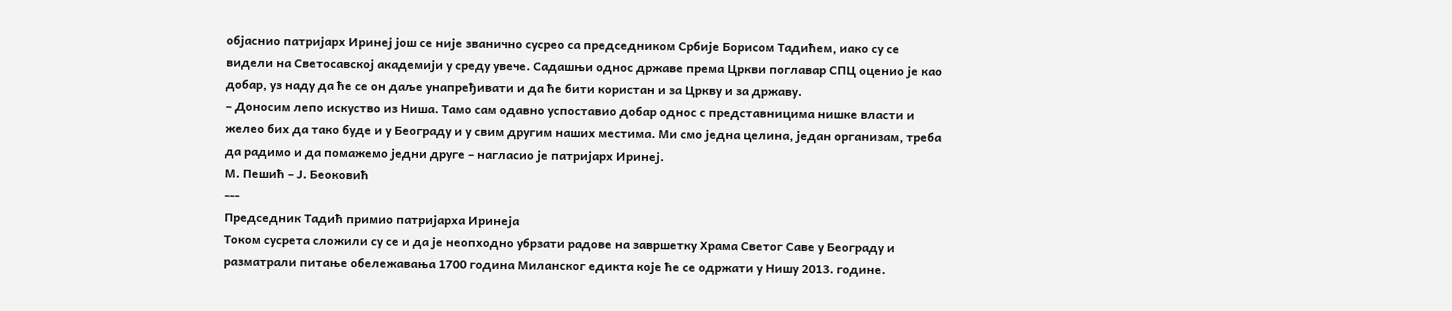објаснио патријарх Иринеј још се није званично сусрео са председником Србије Борисом Тадићем, иако су се видели на Светосавској академији у среду увече. Садашњи однос државе према Цркви поглавар СПЦ оценио је као добар, уз наду да ће се он даље унапређивати и да ће бити користан и за Цркву и за државу.
– Доносим лепо искуство из Ниша. Тамо сам одавно успоставио добар однос с представницима нишке власти и желео бих да тако буде и у Београду и у свим другим наших местима. Ми смо једна целина, један организам, треба да радимо и да помажемо једни друге – нагласио је патријарх Иринеј.
М. Пешић – Ј. Беоковић
---
Председник Тадић примио патриjарха Иринеја
Током сусрета сложили су се и да је неопходно убрзати радове на завршетку Храма Светог Саве у Београду и разматрали питање обележавања 1700 година Миланског едикта које ће се одржати у Нишу 2013. године.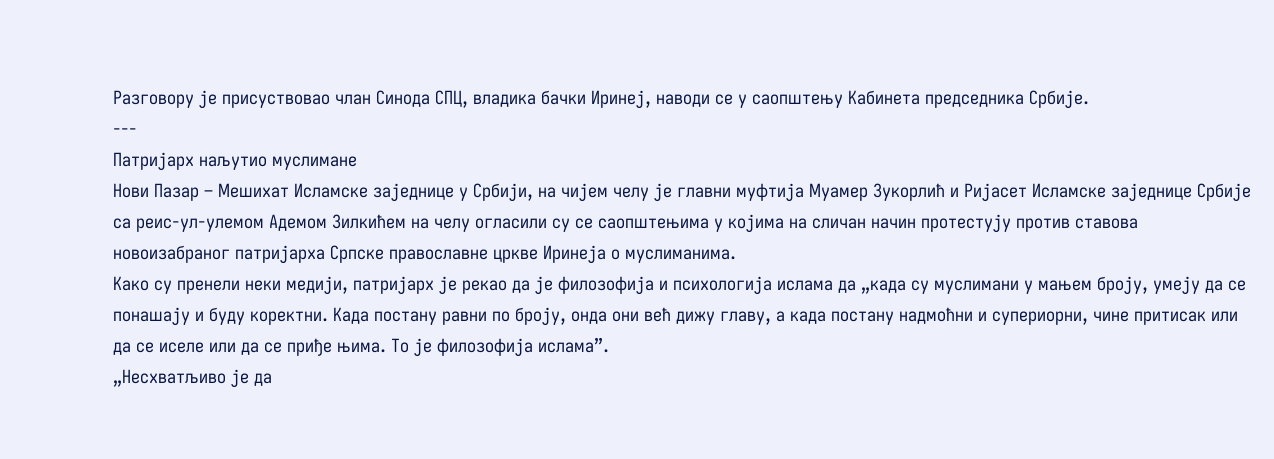Разговору је присуствовао члан Синода СПЦ, владика бачки Иринеј, наводи се у саопштењу Кабинета председника Србије.
---
Патријарх наљутио муслимане
Нови Пазар – Мешихат Исламске заједнице у Србији, на чијем челу је главни муфтија Муамер Зукорлић и Ријасет Исламске заједнице Србије са реис-ул-улемом Адемом Зилкићем на челу огласили су се саопштењима у којима на сличан начин протестују против ставова новоизабраног патријарха Српске православне цркве Иринеја о муслиманима.
Како су пренели неки медији, патријарх је рекао да је филозофија и психологија ислама да „када су муслимани у мањем броју, умеју да се понашају и буду коректни. Када постану равни по броју, онда они већ дижу главу, а када постану надмоћни и супериорни, чине притисак или да се иселе или да се приђе њима. То је филозофија ислама”.
„Несхватљиво је да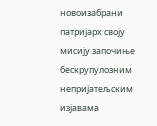новоизабрани патријарх своју мисију започиње бескрупулозним непријатељским изјавама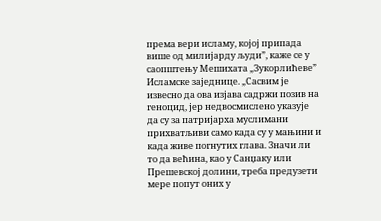према вери исламу, којој припада више од милијарду људи”, каже се у саопштењу Мешихата „Зукорлићеве” Исламске заједнице. „Сасвим је извесно да ова изјава садржи позив на геноцид, јер недвосмислено указује да су за патријарха муслимани прихватљиви само када су у мањини и када живе погнутих глава. Значи ли то да већина, као у Санџаку или Прешевској долини, треба предузети мере попут оних у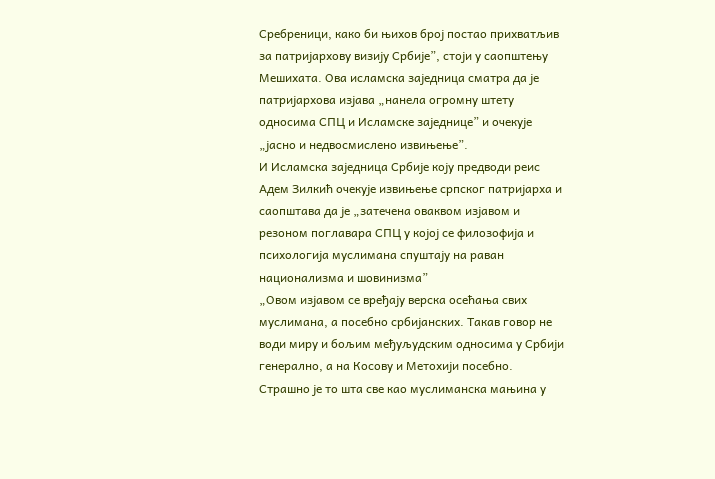Сребреници, како би њихов број постао прихватљив за патријархову визију Србије”, стоји у саопштењу Мешихата. Ова исламска заједница сматра да је патријархова изјава „нанела огромну штету односима СПЦ и Исламске заједнице” и очекује „јасно и недвосмислено извињење”.
И Исламскa заједницa Србије коју предводи реис Адем Зилкић очекује извињење српског патријарха и саопштава да је „затечена оваквом изјавом и резоном поглавара СПЦ у којој се филозофија и психологија муслимана спуштају на раван национализма и шовинизма”
„Овом изјавом се вређају верска осећања свих муслимана, а посебно србијанских. Такав говор не води миру и бољим међуљудским односима у Србији генерално, а на Косову и Метохији посебно. Страшно је то шта све као муслиманска мањина у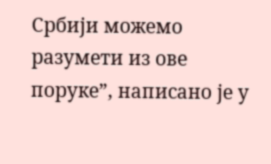Србији можемо разумети из ове поруке”, написано је у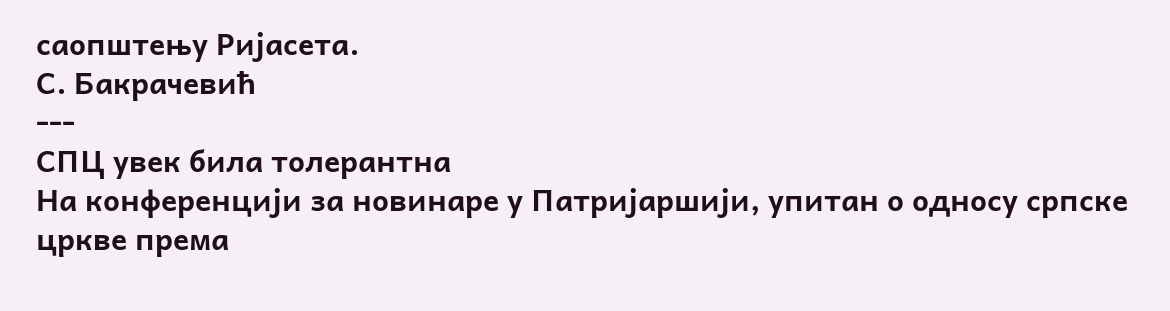саопштењу Ријасета.
С. Бакрачевић
---
СПЦ увек била толерантна
На конференцији за новинаре у Патријаршији, упитан о односу српске цркве према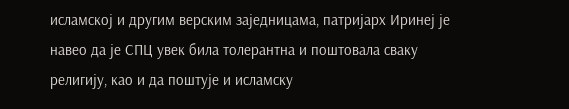исламској и другим верским заједницама, патријарх Иринеј је навео да је СПЦ увек била толерантна и поштовала сваку религију, као и да поштује и исламску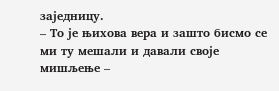заједницу.
– То је њихова вера и зашто бисмо се ми ту мешали и давали своје мишљење –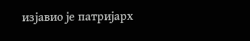изјавио је патријарх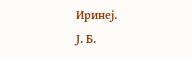Иринеј.
Ј. Б.